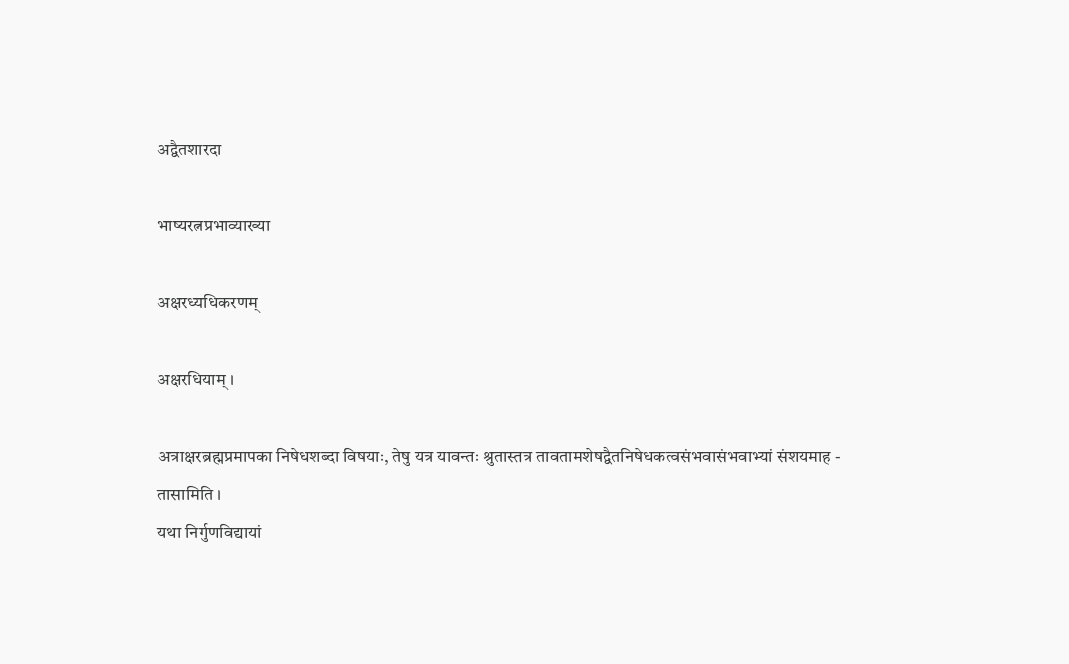अद्वैतशारदा

भाष्यरत्नप्रभाव्याख्या

अक्षरध्यधिकरणम्

अक्षरधियाम् ।

अत्राक्षरब्रह्मप्रमापका निषेधशब्दा विषयाः, तेषु यत्र यावन्तः श्रुतास्तत्र तावतामशेषद्वैतनिषेधकत्वसंभवासंभवाभ्यां संशयमाह -
तासामिति ।
यथा निर्गुणविद्यायां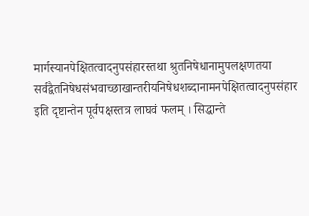मार्गस्यानपेक्षितत्वादनुपसंहारस्तथा श्रुतनिषेधानामुपलक्षणतया सर्वद्वैतनिषेधसंभवाच्छाखान्तरीयनिषेधशब्दानामनपेक्षितत्वादनुपसंहार इति दृष्टान्तेन पूर्वपक्षस्तत्र लाघवं फलम् । सिद्धान्ते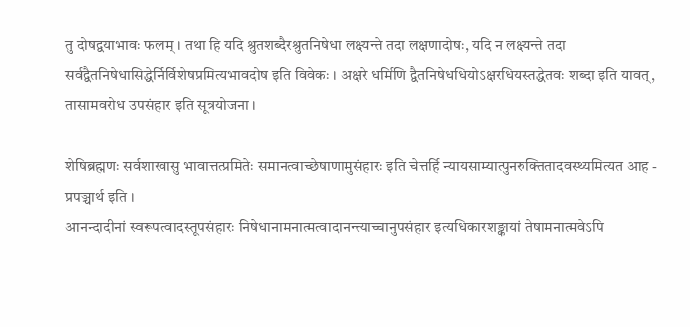तु दोषद्वयाभावः फलम् । तथा हि यदि श्रुतशब्दैरश्रुतनिषेधा लक्ष्यन्ते तदा लक्षणादोषः, यदि न लक्ष्यन्ते तदा सर्वद्वैतनिषेधासिद्धेर्निर्विशेषप्रमित्यभावदोष इति विवेकः । अक्षरे धर्मिणि द्वैतनिषेधधियोऽक्षरधियस्तद्धेतवः शब्दा इति यावत्, तासामवरोध उपसंहार इति सूत्रयोजना ।

शेषिब्रह्मणः सर्वशाखासु भावात्तत्प्रमितेः समानत्वाच्छेषाणामुसंहारः इति चेत्तर्हि न्यायसाम्यात्पुनरुक्तितादवस्थ्यमित्यत आह -
प्रपञ्चार्थ इति ।
आनन्दादीनां स्वरूपत्वादस्तूपसंहारः निषेधानामनात्मत्वादानन्त्याच्चानुपसंहार इत्यधिकारशङ्कायां तेषामनात्मवेऽपि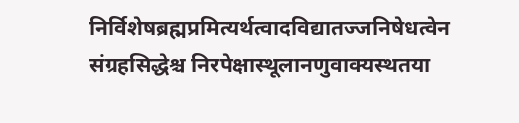निर्विशेषब्रह्मप्रमित्यर्थत्वादविद्यातज्जनिषेधत्वेन संग्रहसिद्धेश्च निरपेक्षास्थूलानणुवाक्यस्थतया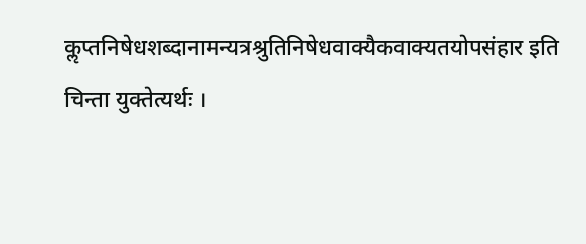कॢप्तनिषेधशब्दानामन्यत्रश्रुतिनिषेधवाक्यैकवाक्यतयोपसंहार इति चिन्ता युक्तेत्यर्थः ।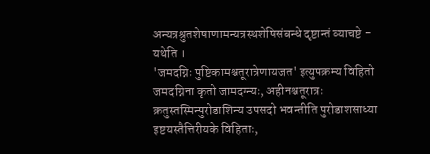अन्यत्रश्रुतशेषाणामन्यत्रस्थशेषिसंबन्धे दृष्टान्तं व्याचष्टे -
यथेति ।
'जमदग्निः पुष्टिकामश्चतूरात्रेणायजत' इत्युपक्रम्य विहितो जमदग्निना कृतो जामदग्न्यः, अहीनश्चतूरात्रः क्रतुस्तस्मिन्पुरोडाशिन्य उपसदो भवन्तीति पुरोडाशसाध्या इष्टयस्तैत्तिरीयके विहिताः,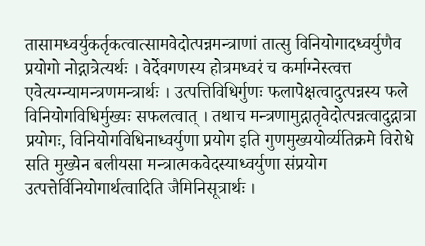तासामध्वर्युकर्तृकत्वात्सामवेदोत्पन्नमन्त्राणां तात्सु विनियोगादध्वर्युणैव प्रयोगो नोद्गात्रेत्यर्थः । वेर्देवगणस्य होत्रमध्वरं च कर्माग्नेस्त्वत्त एवेत्यग्न्यामन्त्रणमन्त्रार्थः । उत्पत्तिविधिर्गुणः फलापेक्षत्वादुत्पन्नस्य फले विनियोगविधिर्मुख्यः सफलत्वात् । तथाच मन्त्रणामुद्गातृवेदोत्पन्नत्वादुद्गात्रा प्रयोगः, विनियोगविधिनाध्वर्युणा प्रयोग इति गुणमुख्ययोर्व्यतिक्रमे विरोधे सति मुख्येन बलीयसा मन्त्रात्मकवेदस्याध्वर्युणा संप्रयोग उत्पत्तेर्विनियोगार्थत्वादिति जैमिनिसूत्रार्थः ।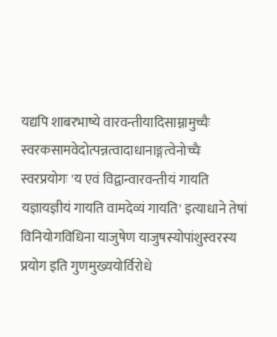यद्यपि शाबरभाष्ये वारवन्तीयादिसाम्नामुच्चैः स्वरकसामवेदोत्पन्नत्वादाधानाङ्गत्वेनोच्चैः स्वरप्रयोगः 'य एवं विद्वान्वारवन्तीयं गायति यज्ञायज्ञीयं गायति वामदेव्यं गायति' इत्याधाने तेषां विनियोगविधिना याजुषेण याजुषस्योपांशुस्वरस्य प्रयोग इति गुणमुख्ययोर्विरोधे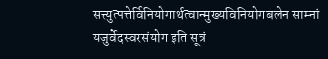सत्त्युत्पत्तेर्विनियोगार्थत्वान्मुख्यविनियोगबलेन साम्नां यजुर्वेदस्वरसंयोग इति सूत्रं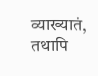व्याख्यातं, तथापि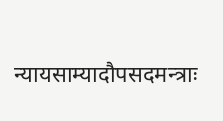न्यायसाम्यादौपसदमन्त्राः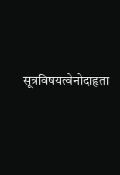सूत्रविषयत्वेनोदाहृता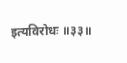इत्यविरोधः ॥३३॥